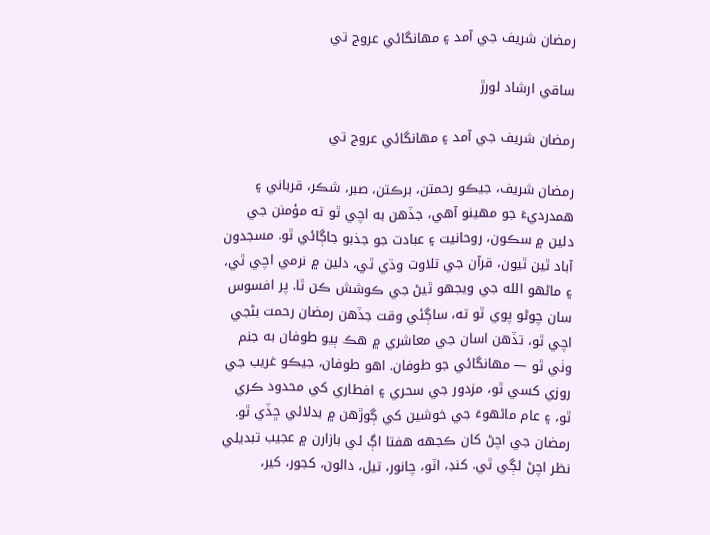رمضان شريف جي آمد ۽ مهانگائي عروج تي

ساقي ارشاد لورڙ

رمضان شريف جي آمد ۽ مهانگائي عروج تي

رمضان شريف، جيڪو رحمتن، برڪتن، صبر، شڪر، قرباني ۽ همدرديءَ جو مهينو آهي، جڏهن به اچي ٿو ته مؤمنن جي دلين ۾ سڪون، روحانيت ۽ عبادت جو جذبو جاڳائي ٿو. مسجدون آباد ٿين ٿيون، قرآن جي تلاوت وڌي ٿي، دلين ۾ نرمي اچي ٿي، ۽ ماڻهو الله جي ويجهو ٿيڻ جي ڪوشش ڪن ٿا. پر افسوس سان چوڻو پوي ٿو ته، ساڳئي وقت جڏهن رمضان رحمت بڻجي اچي ٿو، تڏهن اسان جي معاشري ۾ هڪ ٻيو طوفان به جنم وٺي ٿو — مهانگائي جو طوفان. اهو طوفان، جيڪو غريب جي روزي کسي ٿو، مزدور جي سحري ۽ افطاري کي محدود ڪري ٿو، ۽ عام ماڻهوءَ جي خوشين کي ڳوڙهن ۾ بدلائي ڇڏي ٿو. رمضان جي اچڻ کان ڪجهه هفتا اڳ ئي بازارن ۾ عجيب تبديلي نظر اچڻ لڳي ٿي. کنڊ، اٽو، چانور، تيل، دالون، کجور، کير،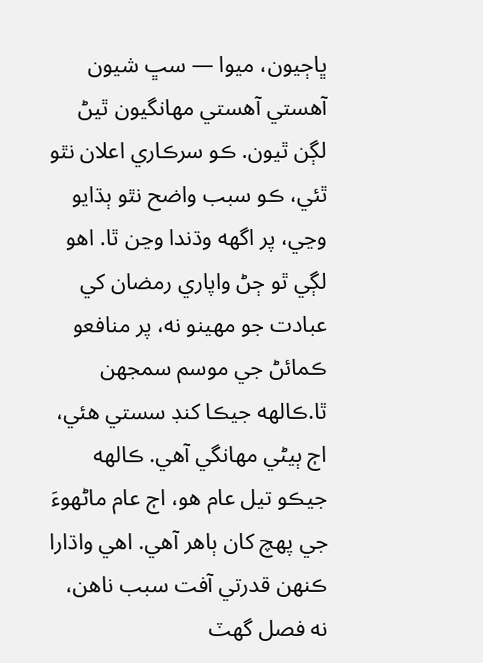ڀاڄيون، ميوا — سڀ شيون آهستي آهستي مهانگيون ٿيڻ لڳن ٿيون. ڪو سرڪاري اعلان نٿو ٿئي، ڪو سبب واضح نٿو ٻڌايو وڃي، پر اگهه وڌندا وڃن ٿا. اهو لڳي ٿو ڄڻ واپاري رمضان کي عبادت جو مهينو نه، پر منافعو ڪمائڻ جي موسم سمجهن ٿا.ڪالهه جيڪا کنڊ سستي هئي، اڄ ٻيڻي مهانگي آهي. ڪالهه جيڪو تيل عام هو، اڄ عام ماڻهوءَ جي پهچ کان ٻاهر آهي. اهي واڌارا ڪنهن قدرتي آفت سبب ناهن، نه فصل گهٽ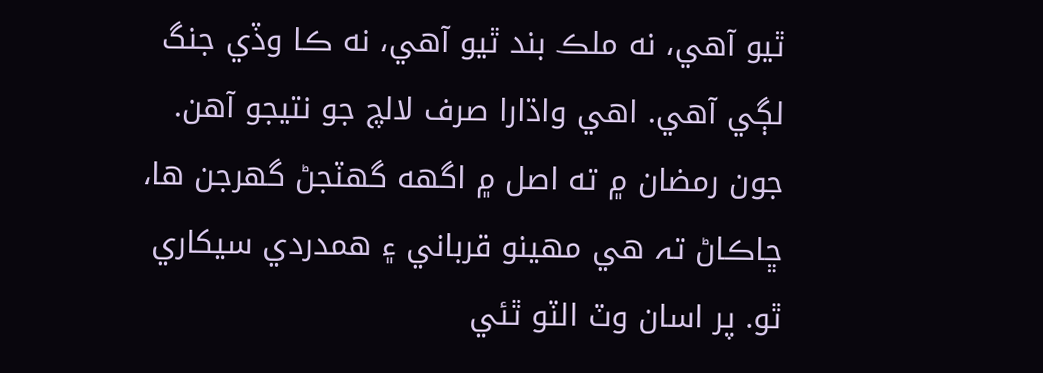ٿيو آهي، نه ملڪ بند ٿيو آهي، نه ڪا وڏي جنگ لڳي آهي. اهي واڌارا صرف لالچ جو نتيجو آهن. جون رمضان ۾ ته اصل ۾ اگهه گهٽجڻ گهرجن ها، ڇاڪاڻ تہ هي مهينو قرباني ۽ همدردي سيکاري ٿو. پر اسان وٽ الٽو ٿئي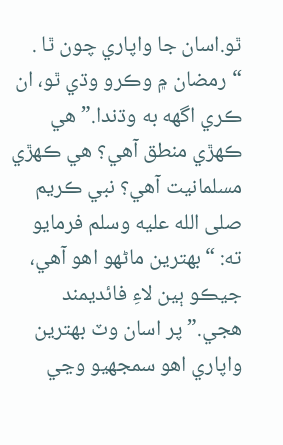ٿو.اسان جا واپاري چون ٿا . “رمضان ۾ وڪرو وڌي ٿو، ان ڪري اگهه به وڌندا.” هي ڪهڙي منطق آهي؟ هي ڪهڙي مسلمانيت آهي؟ نبي ڪريم صلى الله عليه وسلم فرمايو ته: “بهترين ماڻهو اهو آهي، جيڪو ٻين لاءِ فائديمند هجي.” پر اسان وٽ بهترين واپاري اهو سمجهيو وڃي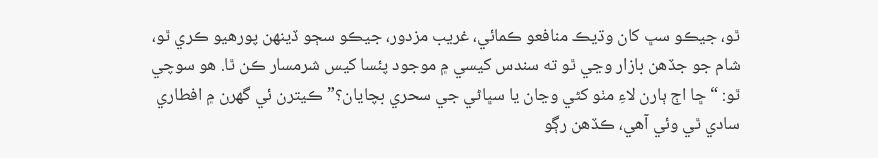ٿو، جيڪو سڀ کان وڌيڪ منافعو ڪمائي، غريب مزدور، جيڪو سڄو ڏينهن پورهيو ڪري ٿو، شام جو جڏهن بازار وڃي ٿو ته سندس کيسي ۾ موجود پئسا کيس شرمسار ڪن ٿا. هو سوچي ٿو: “ڇا اڄ ٻارن لاءِ مٺو کڻي وڃان يا سڀاڻي جي سحري بچايان؟” ڪيترن ئي گهرن ۾ افطاري سادي ٿي وئي آهي، ڪڏهن رڳو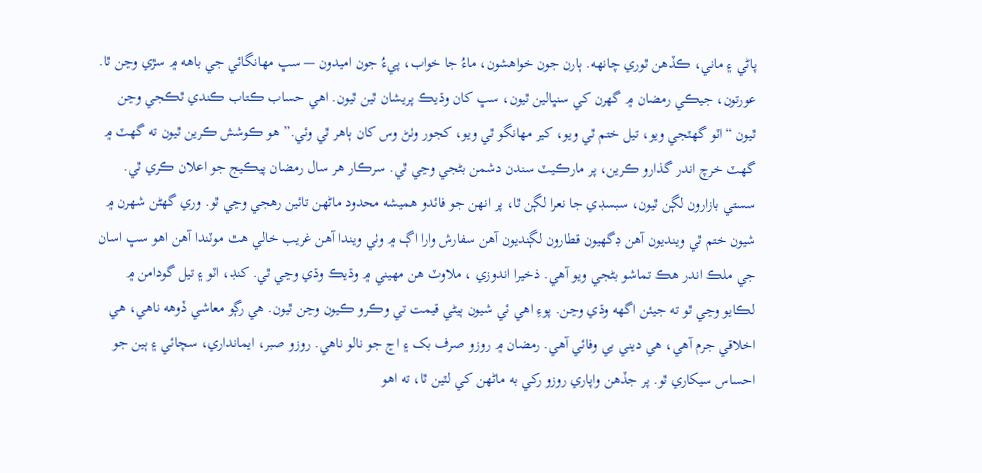پاڻي ۽ ماني، ڪڏهن ٿوري چانهه. ٻارن جون خواهشون، ماءُ جا خواب، پيءُ جون اميدون — سڀ مهانگائي جي باهه ۾ سڙي وڃن ٿا. عورتون، جيڪي رمضان ۾ گهرن کي سنڀالين ٿيون، سڀ کان وڌيڪ پريشان ٿين ٿيون. اھي حساب ڪتاب ڪندي ٿڪجي وڃن ٿيون “اٽو گهٽجي ويو، تيل ختم ٿي ويو، کير مهانگو ٿي ويو، کجور وٺڻ وس کان ٻاهر ٿي وئي.” ھو ڪوشش ڪرين ٿيون ته گهٽ ۾ گهٽ خرچ اندر گذارو ڪرين، پر مارڪيٽ سندن دشمن بڻجي وڃي ٿي. سرڪار هر سال رمضان پيڪيج جو اعلان ڪري ٿي. سستي بازارون لڳن ٿيون، سبسڊي جا نعرا لڳن ٿا، پر انهن جو فائدو هميشه محدود ماڻهن تائين رهجي وڃي ٿو. وري گھڻن شھرن ۾ شيون ختم ٿي وينديون آهن ڊگهيون قطارون لڳنديون آهن سفارش وارا اڳ ۾ وٺي ويندا آهن غريب خالي هٿ موٽندا آهن اهو سڀ اسان جي ملڪ اندر هڪ تماشو بڻجي ويو آهي. ذخيرا اندوزي ، ملاوٽ هن مهيني ۾ وڌيڪ وڌي وڃي ٿي. کنڊ، اٽو ۽ تيل گودامن ۾ لڪايو وڃي ٿو ته جيئن اگهه وڌي وڃن. پوءِ اهي ئي شيون ٻيڻي قيمت تي وڪرو ڪيون وڃن ٿيون. هي رڳو معاشي ڏوهه ناهي، هي اخلاقي جرم آهي، هي ديني بي وفائي آهي. رمضان ۾ روزو صرف بک ۽ اڃ جو نالو ناهي. روزو صبر، ايمانداري، سچائي ۽ ٻين جو احساس سيکاري ٿو. پر جڏهن واپاري روزو رکي به ماڻهن کي لٽين ٿا، ته اهو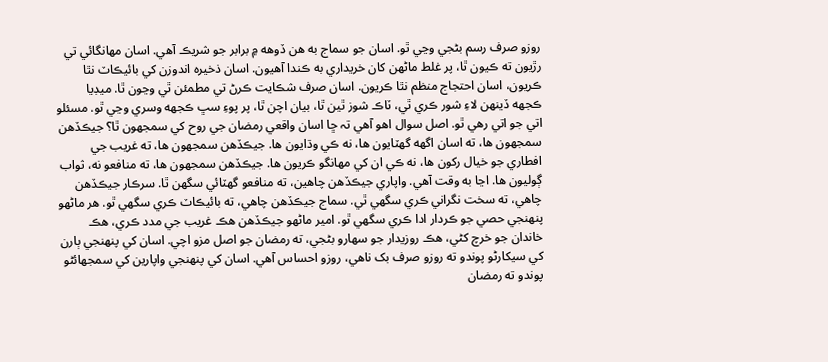روزو صرف رسم بڻجي وڃي ٿو. اسان جو سماج به هن ڏوهه ۾ برابر جو شريڪ آهي. اسان مهانگائي تي رڙيون ته ڪيون ٿا، پر غلط ماڻهن کان خريداري به ڪندا آهيون. اسان ذخيره اندوزن کي بائيڪاٽ نٿا ڪريون، اسان احتجاج منظم نٿا ڪريون. اسان صرف شڪايت ڪرڻ تي مطمئن ٿي وڃون ٿا. ميڊيا ڪجهه ڏينهن لاءِ شور ڪري ٿي، ٽاڪ شوز ٿين ٿا، بيان اچن ٿا، پر پوءِ سڀ ڪجهه وسري وڃي ٿو. مسئلو اتي جو اتي رهي ٿو. اصل سوال اهو آهي تہ ڇا اسان واقعي رمضان جي روح کي سمجهون ٿا؟ جيڪڏهن سمجهون ها، ته اسان اگهه گهٽايون ها، نه ڪي وڌايون ها. جيڪڏهن سمجهون ها، ته غريب جي افطاري جو خيال رکون ها، نه ڪي ان کي مهانگو ڪريون ها. جيڪڏهن سمجهون ها، ته منافعو نه، ثواب ڳوليون ها. اڃا به وقت آهي. واپاري جيڪڏهن چاهين، ته منافعو گهٽائي سگهن ٿا. سرڪار جيڪڏهن چاهي، ته سخت نگراني ڪري سگهي ٿي. سماج جيڪڏهن چاهي، ته بائيڪاٽ ڪري سگهي ٿو. هر ماڻهو پنهنجي حصي جو ڪردار ادا ڪري سگهي ٿو. امير ماڻهو جيڪڏهن هڪ غريب جي مدد ڪري، هڪ خاندان جو خرچ کڻي، هڪ روزيدار جو سهارو بڻجي، ته رمضان جو اصل مزو اچي. اسان کي پنهنجي ٻارن کي سيکارڻو پوندو ته روزو صرف بک ناهي، روزو احساس آهي. اسان کي پنهنجي واپارين کي سمجهائڻو پوندو ته رمضان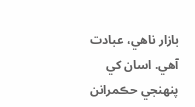بازار ناهي، عبادت آهي. اسان کي پنهنجي حڪمرانن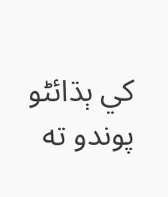کي ٻڌائڻو پوندو ته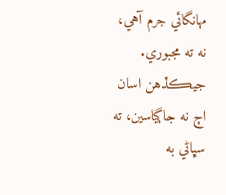مهانگائي جرم آهي، نه ته مجبوري. جيڪڏهن اسان اڄ نه جاڳياسين، ته سڀاڻي به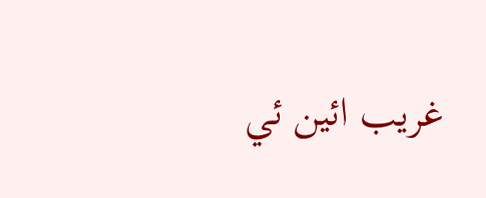غريب ائين ئي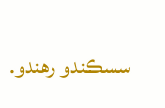سسڪندو رهندو.